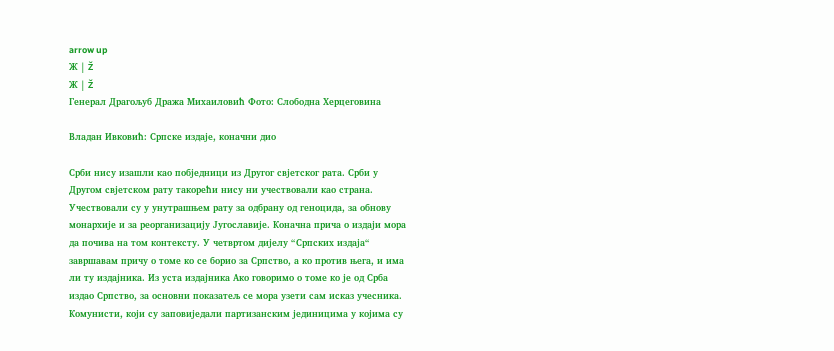arrow up
Ж | Ž
Ж | Ž
Генерал Драгољуб Дража Михаиловић Фото: Слободна Херцеговина

Владан Ивковић: Српске издаје, коначни дио

Срби нису изашли као побједници из Другог свјетског рата. Срби у Другом свјетском рату такорећи нису ни учествовали као страна. Учествовали су у унутрашњем рату за одбрану од геноцида, за обнову монархије и за реорганизацију Југославије. Коначна прича о издаји мора да почива на том контексту. У четвртом дијелу “Српских издаја“ завршавам причу о томе ко се борио за Српство, а ко против њега, и има ли ту издајника. Из уста издајника Ако говоримо о томе ко је од Срба издао Српство, за основни показатељ се мора узети сам исказ учесника. Комунисти, који су заповиједали партизанским јединицима у којима су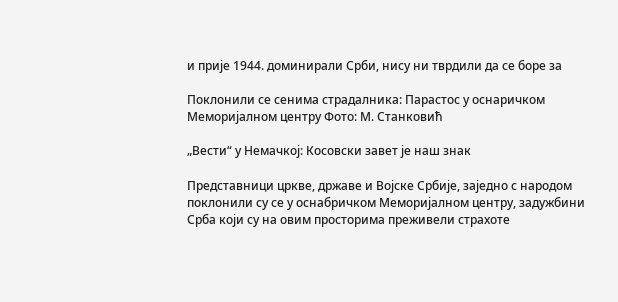и прије 1944. доминирали Срби, нису ни тврдили да се боре за

Поклонили се сенима страдалника: Парастос у оснаричком Меморијалном центру Фото: М. Станковић

„Вести“ у Немачкој: Косовски завет је наш знак

Представници цркве, државе и Војске Србије, заједно с народом поклонили су се у оснабричком Меморијалном центру, задужбини Срба који су на овим просторима преживели страхоте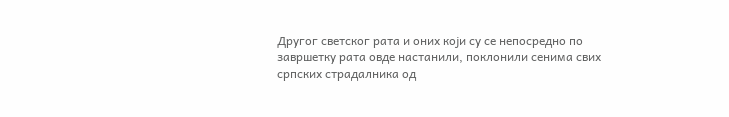Другог светског рата и оних који су се непосредно по завршетку рата овде настанили, поклонили сенима свих српских страдалника од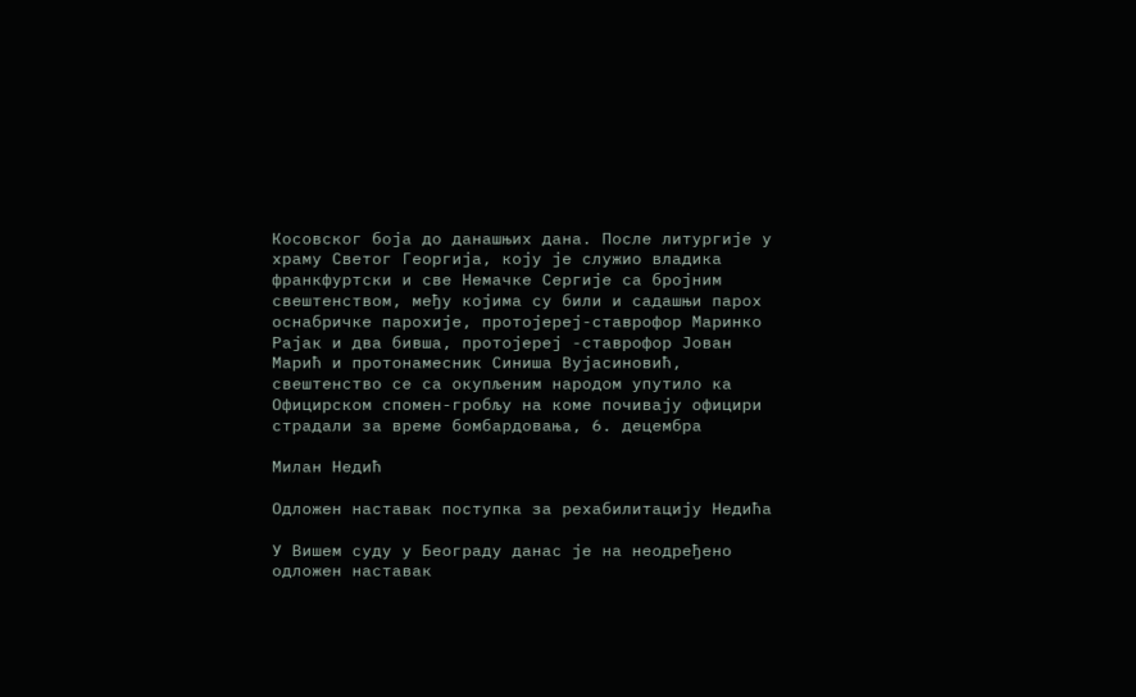Косовског боја до данашњих дана. После литургије у храму Светог Георгија, коју је служио владика франкфуртски и све Немачке Сергије са бројним свештенством, међу којима су били и садашњи парох оснабричке парохије, протојереј-ставрофор Маринко Рајак и два бивша, протојереј -ставрофор Јован Марић и протонамесник Синиша Вујасиновић, свештенство се са окупљеним народом упутило ка Официрском спомен-гробљу на коме почивају официри страдали за време бомбардовања, 6. децембра

Милан Недић

Одложен наставак поступка за рехабилитацију Недића

У Вишем суду у Београду данас је на неодређено одложен наставак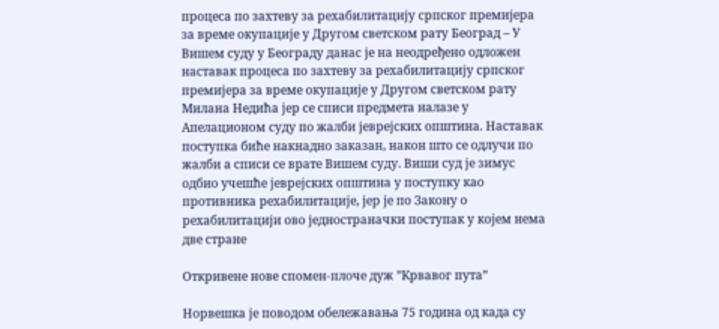процеса по захтеву за рехабилитацију српског премијера за време окупације у Другом светском рату Београд – У Вишем суду у Београду данас је на неодређено одложен наставак процеса по захтеву за рехабилитацију српског премијера за време окупације у Другом светском рату Милана Недића јер се списи предмета налазе у Апелационом суду по жалби јеврејских општина. Наставак поступка биће накнадно заказан, након што се одлучи по жалби а списи се врате Вишем суду. Виши суд је зимус одбио учешће јеврејских општина у поступку као противника рехабилитације, јер је по Закону о рехабилитацији ово једностраначки поступак у којем нема две стране

Откривене нове спомен-плоче дуж ”Крвавог пута”

Норвешка је поводом обележавања 75 година од када су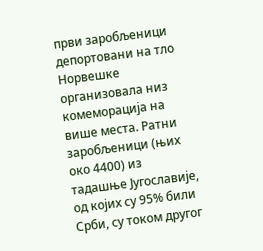први заробљеници депортовани на тло Норвешке организовала низ комеморација на више места. Ратни заробљеници (њих око 4400) из тадашње Југославије, од којих су 95% били Срби, су током другог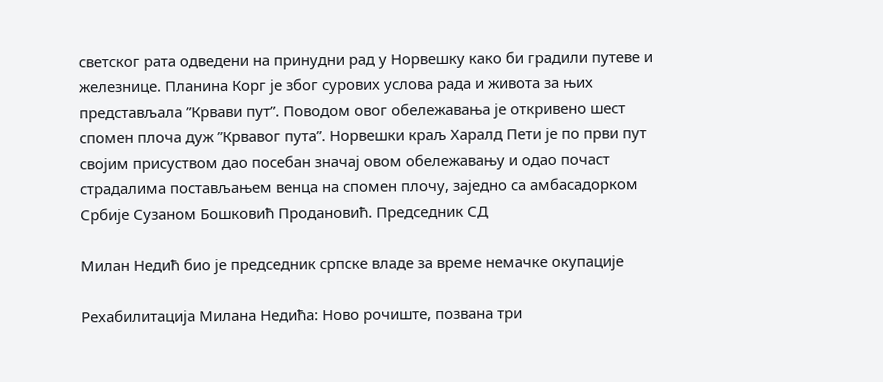светског рата одведени на принудни рад у Норвешку како би градили путеве и железнице. Планина Корг је због сурових услова рада и живота за њих представљала ”Крвави пут”. Поводом овог обележавања је откривено шест спомен плоча дуж ”Крвавог пута”. Норвешки краљ Харалд Пети је по први пут својим присуством дао посебан значај овом обележавању и одао почаст страдалима постављањем венца на спомен плочу, заједно са амбасадорком Србије Сузаном Бошковић Продановић. Председник СД

Милан Недић био је председник српске владе за време немачке окупације

Рехабилитација Милана Недића: Ново рочиште, позвана три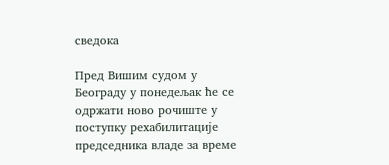сведока

Пред Вишим судом у Београду у понедељак ће се одржати ново рочиште у поступку рехабилитације председника владе за време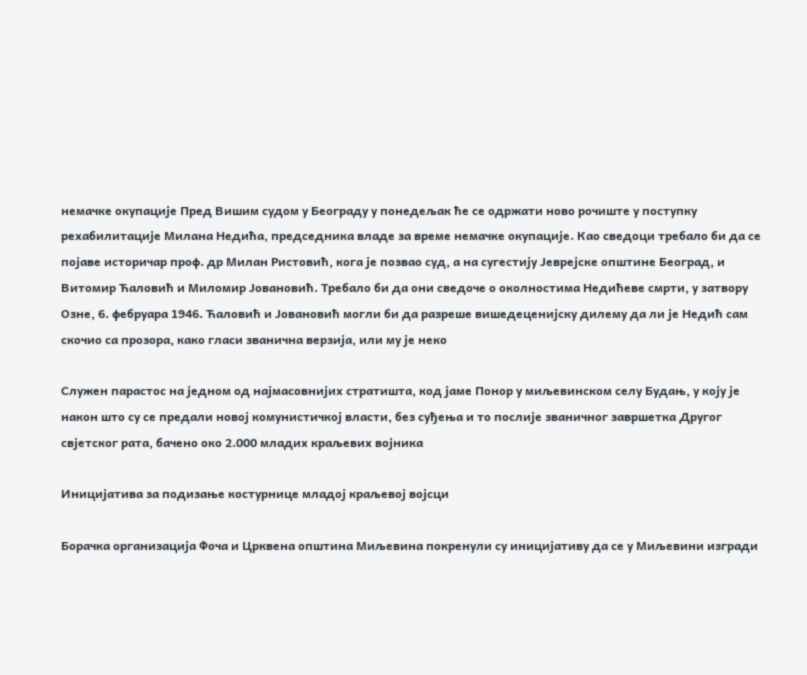немачке окупације Пред Вишим судом у Београду у понедељак ће се одржати ново рочиште у поступку рехабилитације Милана Недића, председника владе за време немачке окупације. Као сведоци требало би да се појаве историчар проф. др Милан Ристовић, кога је позвао суд, а на сугестију Јеврејске општине Београд, и Витомир Ћаловић и Миломир Јовановић. Требало би да они сведоче о околностима Недићеве смрти, у затвору Озне, 6. фебруара 1946. Ћаловић и Јовановић могли би да разреше вишедеценијску дилему да ли је Недић сам скочио са прозора, како гласи званична верзија, или му је неко

Служен парастос на једном од најмасовнијих стратишта, код јаме Понор у миљевинском селу Будањ, у коју је након што су се предали новој комунистичкој власти, без суђења и то послије званичног завршетка Другог свјетског рата, бачено око 2.000 младих краљевих војника

Иницијатива за подизање костурнице младој краљевој војсци

Борачка организација Фоча и Црквена општина Миљевина покренули су иницијативу да се у Миљевини изгради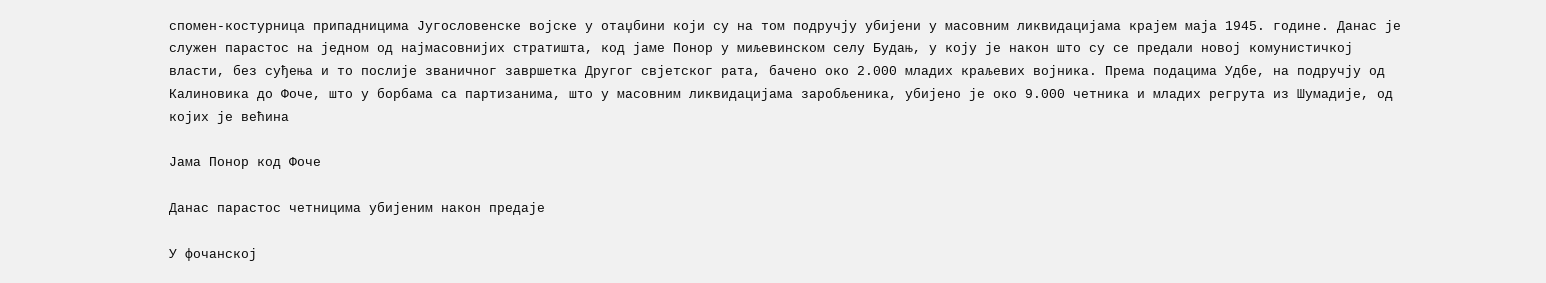спомен-костурница припадницима Југословенске војске у отаџбини који су на том подручју убијени у масовним ликвидацијама крајем маја 1945. године. Данас је служен парастос на једном од најмасовнијих стратишта, код јаме Понор у миљевинском селу Будањ, у коју је након што су се предали новој комунистичкој власти, без суђења и то послије званичног завршетка Другог свјетског рата, бачено око 2.000 младих краљевих војника. Према подацима Удбе, на подручју од Калиновика до Фоче, што у борбама са партизанима, што у масовним ликвидацијама заробљеника, убијено је око 9.000 четника и младих регрута из Шумадије, од којих је већина

Јама Понор код Фоче

Данас парастос четницима убијеним након предаје

У фочанској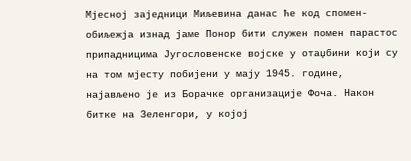Мјесној заједници Миљевина данас ће код спомен-обиљежја изнад јаме Понор бити служен помен парастос припадницима Југословенске војске у отаџбини који су на том мјесту побијени у мају 1945. године, најављено је из Борачке организације Фоча. Након битке на Зеленгори, у којој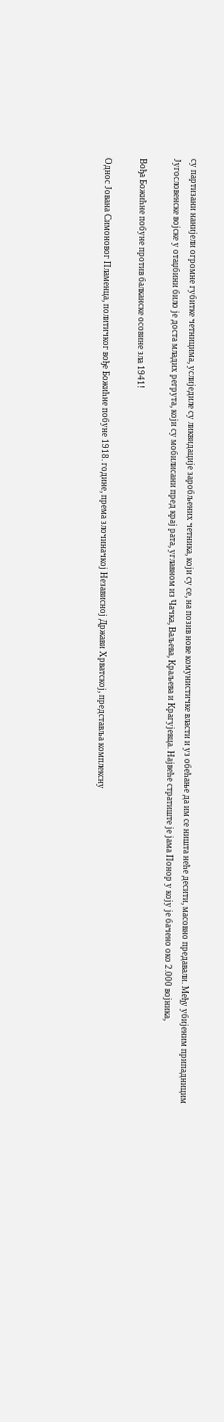су партизани нанијели огромне губитке четницима, услиједиле су ликвидације заробљених четника, који су се, на позив нове комунистичке власти и уз обећање да им се ништа неће десити, масовно предавали. Међу убијеним припадницим Југословенске војске у отаџбини било је доста младих регрута, који су мобилисани пред крај рата, углавном из Чачка, Ваљева, Краљева и Крагујевца. Највеће стратиште је јама Понор у коју је бачено око 2.000 војника,

Вођа Божићне побуне против балканске осовине зла 1941!

Однос Јована Симоновог Пламенца, политичког вође Божићне побуне 1918. године, према злочиначкој Независној Држави Хрватској, представља комплексну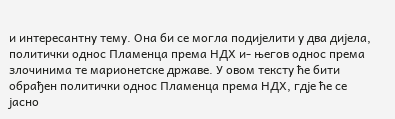и интересантну тему. Она би се могла подијелити у два дијела, политички однос Пламенца према НДХ и- његов однос према злочинима те марионетске државе. У овом тексту ће бити обрађен политички однос Пламенца према НДХ, гдје ће се јасно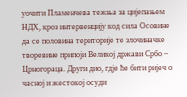уочити Пламенчева тежња за цијепањем НДХ, кроз интервенцију код сила Осовине да се половина територије те злочиначке творевине припоји Великој држави Србо – Црногораца. Други дио, гдје ће бити ријеч о часној и жестокој осуди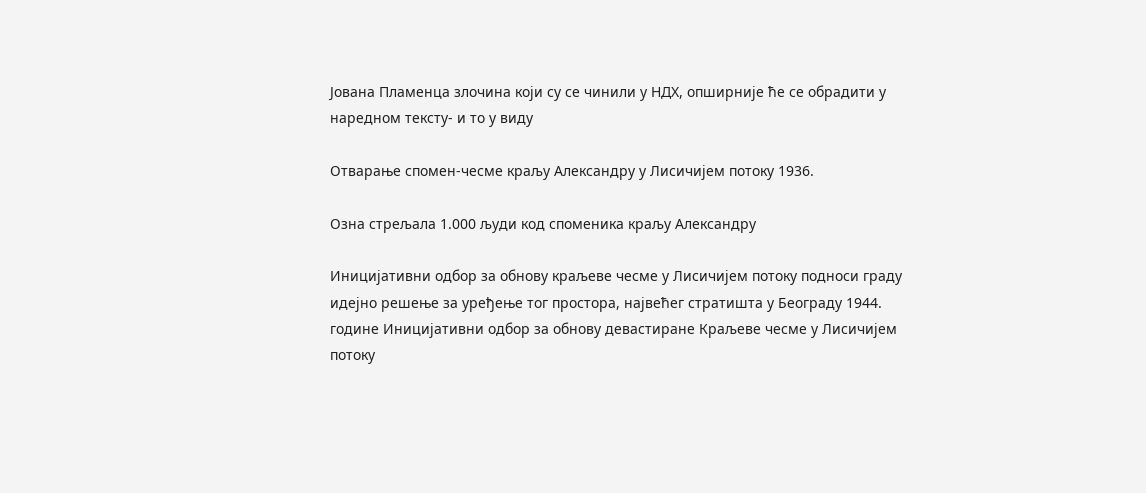Јована Пламенца злочина који су се чинили у НДХ, опширније ће се обрадити у наредном тексту- и то у виду

Отварање спомен-чесме краљу Александру у Лисичијем потоку 1936.

Озна стрељала 1.000 људи код споменика краљу Александру

Иницијативни одбор за обнову краљеве чесме у Лисичијем потоку подноси граду идејно решење за уређење тог простора, највећег стратишта у Београду 1944. године Иницијативни одбор за обнову девастиране Краљеве чесме у Лисичијем потоку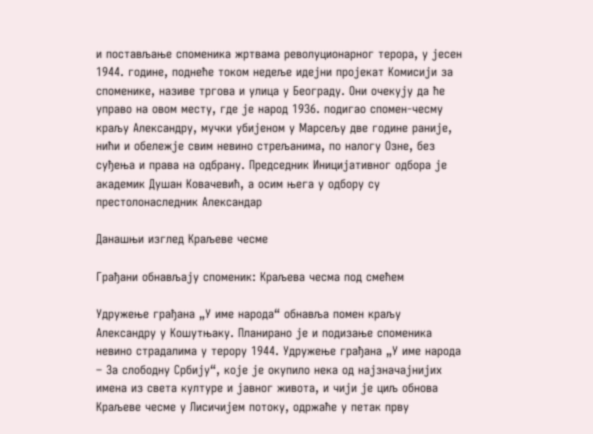и постављање споменика жртвама револуционарног терора, у јесен 1944. године, поднеће током недеље идејни пројекат Комисији за споменике, називе тргова и улица у Београду. Они очекују да ће управо на овом месту, где је народ 1936. подигао спомен-чесму краљу Александру, мучки убијеном у Марсељу две године раније, нићи и обележје свим невино стрељанима, по налогу Озне, без суђења и права на одбрану. Председник Иницијативног одбора је академик Душан Ковачевић, а осим њега у одбору су престолонаследник Александар

Данашњи изглед Краљеве чесме

Грађани обнављају споменик: Краљева чесма под смећем

Удружење грађана „У име народа“ обнавља помен краљу Александру у Кошутњаку. Планирано је и подизање споменика невино страдалима у терору 1944. Удружење грађана „У име народа – За слободну Србију“, које је окупило нека од најзначајнијих имена из света културе и јавног живота, и чији је циљ обнова Краљеве чесме у Лисичијем потоку, одржаће у петак прву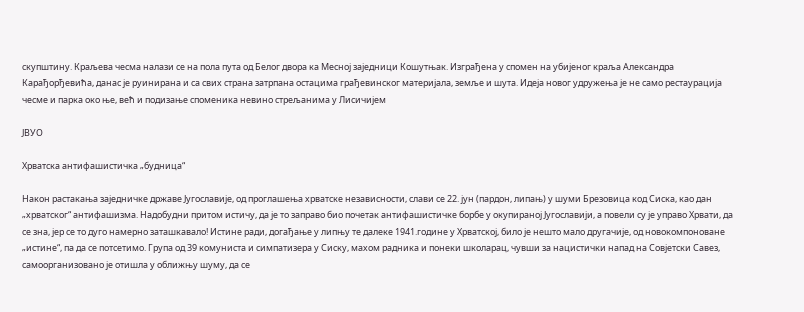скупштину. Краљева чесма налази се на пола пута од Белог двора ка Месној заједници Кошутњак. Изграђена у спомен на убијеног краља Александра Карађорђевића, данас је руинирана и са свих страна затрпана остацима грађевинског материјала, земље и шута. Идеја новог удружења је не само рестаурација чесме и парка око ње, већ и подизање споменика невино стрељанима у Лисичијем

ЈВУО

Хрватска антифашистичка „будница“

Након растакања заједничке државе Југославије, од проглашења хрватске независности, слави се 22. јун (пардон, липањ) у шуми Брезовица код Сиска, као дан „хрватског“ антифашизма. Надобудни притом истичу, да је то заправо био почетак антифашистичке борбе у окупираној Југославији, а повели су је управо Хрвати, да се зна, јер се то дуго намерно заташкавало! Истине ради, догађање у липњу те далеке 1941.године у Хрватској, било је нешто мало другачије, од новокомпоноване „истине“, па да се потсетимо. Група од 39 комуниста и симпатизера у Сиску, махом радника и понеки школарац, чувши за нацистички напад на Совјетски Савез, самоорганизовано је отишла у оближњу шуму, да се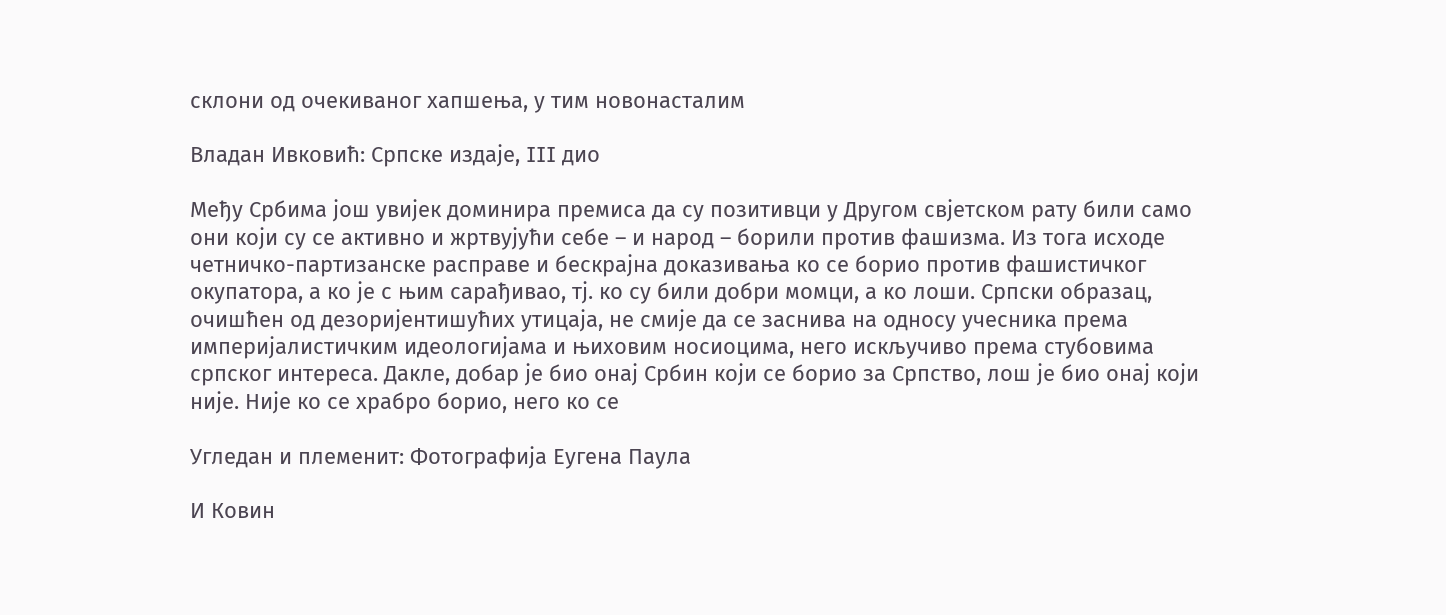склони од очекиваног хапшења, у тим новонасталим

Владан Ивковић: Српске издаје, III дио

Међу Србима још увијек доминира премиса да су позитивци у Другом свјетском рату били само они који су се активно и жртвујући себе – и народ – борили против фашизма. Из тога исходе четничко-партизанске расправе и бескрајна доказивања ко се борио против фашистичког окупатора, а ко је с њим сарађивао, тј. ко су били добри момци, а ко лоши. Српски образац, очишћен од дезоријентишућих утицаја, не смије да се заснива на односу учесника према империјалистичким идеологијама и њиховим носиоцима, него искључиво према стубовима српског интереса. Дакле, добар је био онај Србин који се борио за Српство, лош је био онај који није. Није ко се храбро борио, него ко се

Угледан и племенит: Фотографија Еугена Паула

И Ковин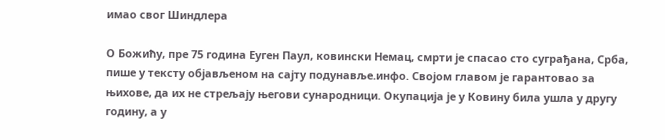имао свог Шиндлера

О Божићу, пре 75 година Еуген Паул, ковински Немац, смрти је спасао сто суграђана, Срба, пише у тексту објављеном на сајту подунавље.инфо. Својом главом је гарантовао за њихове, да их не стрељају његови сународници. Окупација је у Ковину била ушла у другу годину, а у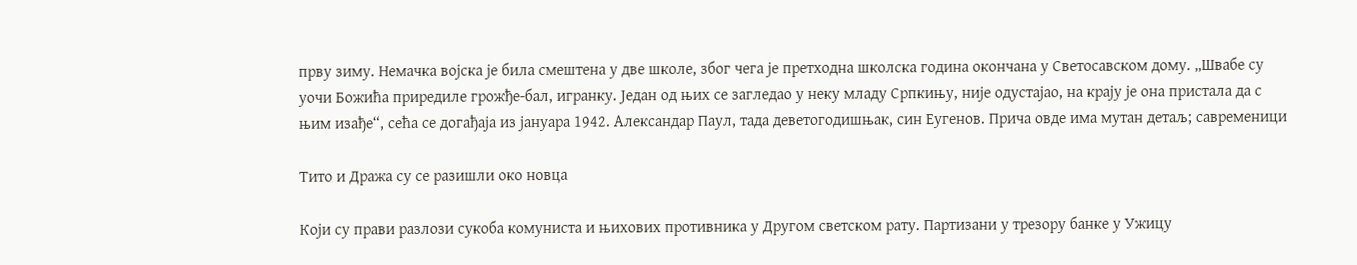прву зиму. Немачка војска је била смештена у две школе, због чега је претходна школска година окончана у Светосавском дому. „Швабе су уочи Божића приредиле грожђе-бал, игранку. Један од њих се загледао у неку младу Српкињу, није одустајао, на крају је она пристала да с њим изађе“, сећа се догађаја из јануара 1942. Александар Паул, тада деветогодишњак, син Еугенов. Прича овде има мутан детаљ; савременици

Тито и Дража су се разишли око новца

Који су прави разлози сукоба комуниста и њихових противника у Другом светском рату. Партизани у трезору банке у Ужицу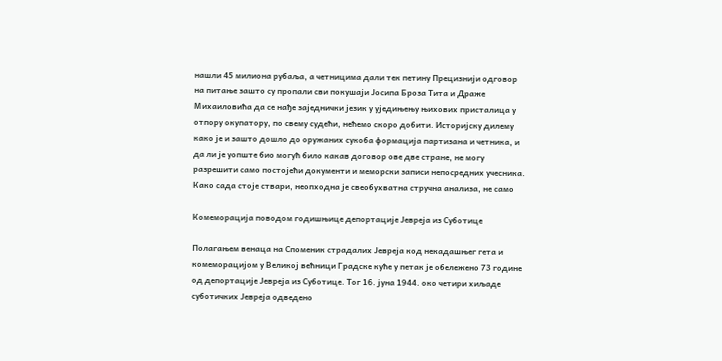нашли 45 милиона рубаља, а четницима дали тек петину Прецизнији одговор на питање зашто су пропали сви покушаји Јосипа Броза Тита и Драже Михаиловића да се нађе заједнички језик у уједињењу њихових присталица у отпору окупатору, по свему судећи, нећемо скоро добити. Историјску дилему како је и зашто дошло до оружаних сукоба формација партизана и четника, и да ли је уопште био могућ било какав договор ове две стране, не могу разрешити само постојећи документи и меморски записи непосредних учесника. Како сада стоје ствари, неопходна је свеобухватна стручна анализа, не само

Комеморација поводом годишњице депортације Јевреја из Суботице

Полагањем венаца на Споменик страдалих Јевреја код некадашњег гета и комеморацијом у Великој већници Градске куће у петак је обележено 73 године од депортације Јевреја из Суботице. Тог 16. јуна 1944. око четири хиљаде суботичких Јевреја одведено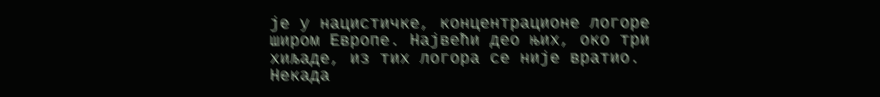је у нацистичке, концентрационе логоре широм Европе. Највећи део њих, око три хиљаде, из тих логора се није вратио. Некада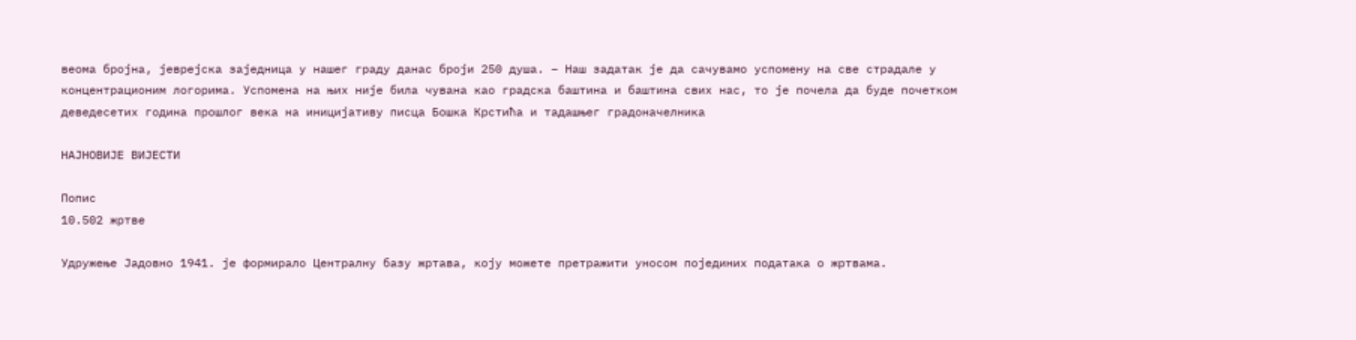веома бројна, јеврејска заједница у нашег граду данас броји 250 душа. – Наш задатак је да сачувамо успомену на све страдале у концентрационим логорима. Успомена на њих није била чувана као градска баштина и баштина свих нас, то је почела да буде почетком деведесетих година прошлог века на иницијативу писца Бошка Крстића и тадашњег градоначелника

НАЈНОВИЈЕ ВИЈЕСТИ

Попис
10.502 жртве

Удружење Јадовно 1941. је формирало Централну базу жртава, коју можете претражити уносом појединих података о жртвама.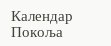Календар
Покоља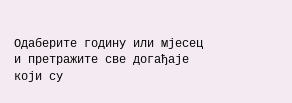Одаберите годину или мјесец и претражите све догађаје који су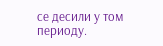се десили у том периоду.